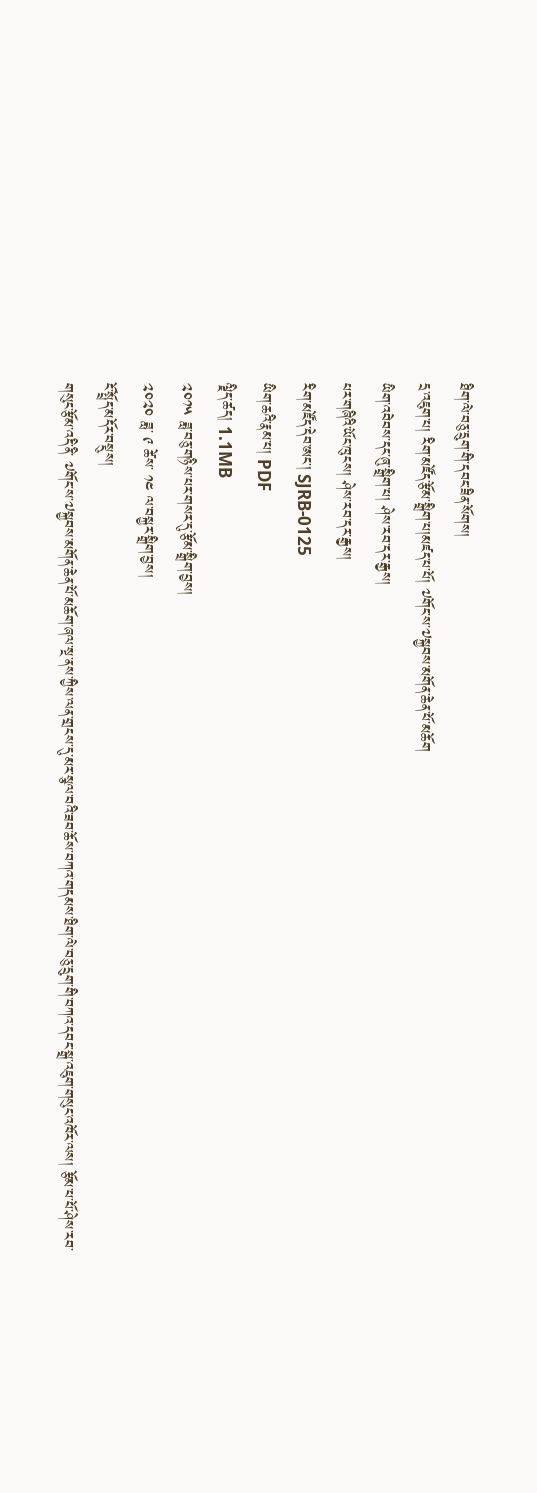ཐིག་ལེ་བཅུ་དྲུག་གི་དབང་ཟིན་སོགས།
དྲ་འཇུག་པ། རིག་མཛོད་རྩོམ་སྒྲིག་པ།མཛད་པ་པོ། ༧གོང་ས་༧སྐྱབས་མགོན་ཆེན་པོ་མཆོག
ཡིག་འབེབས་དང་ཞུ་སྒྲིག་པ། ཤེས་རབ་དར་རྒྱས།
པར་གཞིའི་ཡོང་ཁུངས། ཤེས་རབ་དར་རྒྱས།
རིག་མཛོད་དེབ་ཨང་། SJRB-0125
ཡིག་ཆའི་རྣམ་པ། PDF
ལྗིད་ཚད། 1.1MB
༢༠༡༥ ཟླ་བཅུ་གཉིས་པར་གསར་དུ་རྩོམ་སྒྲིག་བྱས།
༢༠༢༠ ཟླ་ ༩ ཚེས་ ༡༤ ལ་བསྐྱར་སྒྲིག་བྱས།
ངོ་སྤྲོད་མདོར་བསྡུས།
གསུང་རྩོམ་འདི་ནི་ ༧གོང་ས་༧སྐྱབས་མགོན་ཆེན་པོ་མཆོག་ཞལ་སྔ་ནས་ཀྱིས་ལན་གྲངས་དུ་མར་སྩལ་བའི་ཟབ་ཆོས་བཀའ་གདམས་ཐིག་ལེ་བཅུ་དྲུག་གི་བཀའ་དབང་སྒྲ་འཇུག་གསུང་འཁོར་ལས། རྩོམ་པ་པོ་ཤེས་རབ་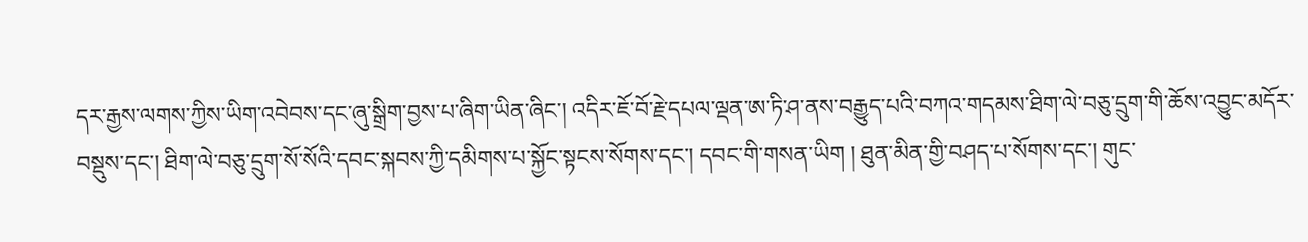དར་རྒྱས་ལགས་ཀྱིས་ཡིག་འབེབས་དང་ཞུ་སྒྲིག་བྱས་པ་ཞིག་ཡིན་ཞིང་། འདིར་ཇོ་བོ་རྗེ་དཔལ་ལྡན་ཨ་ཏི་ཤ་ནས་བརྒྱུད་པའི་བཀའ་གདམས་ཐིག་ལེ་བཅུ་དྲུག་གི་ཆོས་འབྱུང་མདོར་བསྡུས་དང་། ཐིག་ལེ་བཅུ་དྲུག་སོ་སོའི་དབང་སྐབས་ཀྱི་དམིགས་པ་སྐྱོང་སྟངས་སོགས་དང་། དབང་གི་གསན་ཡིག ། ཐུན་མིན་གྱི་བཤད་པ་སོགས་དང་། གུང་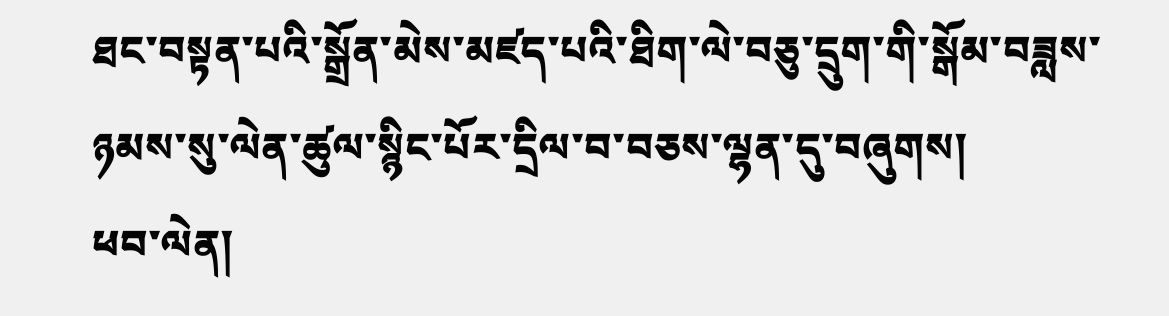ཐང་བསྟན་པའི་སྒྲོན་མེས་མཛད་པའི་ཐིག་ལེ་བཅུ་དྲུག་གི་སྒོམ་བཟླས་ཉམས་སུ་ལེན་ཚུལ་སྙིང་པོར་དྲིལ་བ་བཅས་ལྷན་དུ་བཞུགས།
ཕབ་ལེན།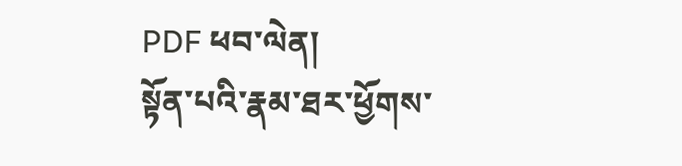PDF ཕབ་ལེན།
སྟོན་པའི་རྣམ་ཐར་ཕྱོགས་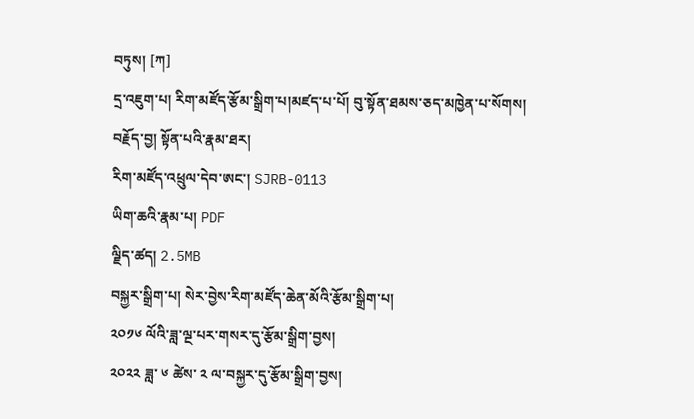བཏུས། [ཀ]
དྲ་འཇུག་པ། རིག་མཛོད་རྩོམ་སྒྲིག་པ།མཛད་པ་པོ། བུ་སྟོན་ཐམས་ཅད་མཁྱེན་པ་སོགས།
བརྗོད་བྱ། སྟོན་པའི་རྣམ་ཐར།
རིག་མཛོད་འཕྲུལ་དེབ་ཨང་། SJRB-0113
ཡིག་ཆའི་རྣམ་པ། PDF
ལྗིད་ཚད། 2.5MB
བསྐྱར་སྒྲིག་པ། སེར་བྱེས་རིག་མཛོད་ཆེན་མོའི་རྩོམ་སྒྲིག་པ།
༢༠༡༦ ལོའི་ཟླ་ལྔ་པར་གསར་དུ་རྩོམ་སྒྲིག་བྱས།
༢༠༢༢ ཟླ་ ༦ ཚེས་ ༢ ལ་བསྐྱར་དུ་རྩོམ་སྒྲིག་བྱས།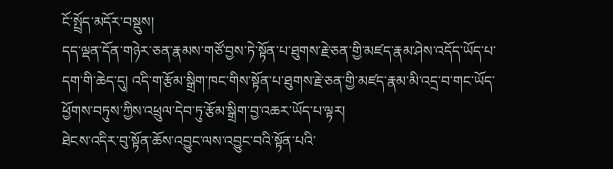ངོ་སྤྲོད་མདོར་བསྡུས།
དད་ལྡན་དོན་གཉེར་ཅན་རྣམས་གཙོ་བྱས་ཏེ་སྟོན་པ་ཐུགས་རྗེ་ཅན་གྱི་མཛད་རྣམ་ཤེས་འདོད་ཡོད་པ་དག་གི་ཆེད་དུ། འདི་ག་རྩོམ་སྒྲིག་ཁང་གིས་སྟོན་པ་ཐུགས་རྗེ་ཅན་གྱི་མཛད་རྣམ་མི་འདྲ་བ་གང་ཡོད་ཕྱོགས་བཏུས་ཀྱིས་འཕྲུལ་དེབ་ཏུ་རྩོམ་སྒྲིག་བྱ་འཆར་ཡོད་པ་ལྟར།
ཐེངས་འདིར་བུ་སྟོན་ཆོས་འབྱུང་ལས་འབྱུང་བའི་སྟོན་པའི་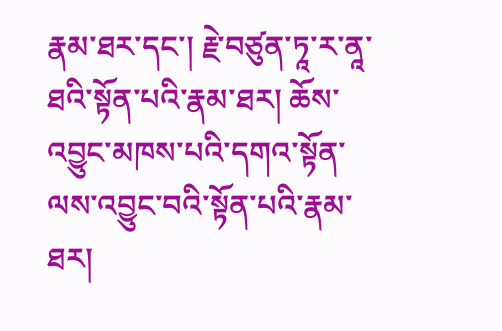རྣམ་ཐར་དང་། རྗེ་བཙུན་ཏཱ་ར་ནཱ་ཐའི་སྟོན་པའི་རྣམ་ཐར། ཆོས་འབྱུང་མཁས་པའི་དགའ་སྟོན་ལས་འབྱུང་བའི་སྟོན་པའི་རྣམ་ཐར།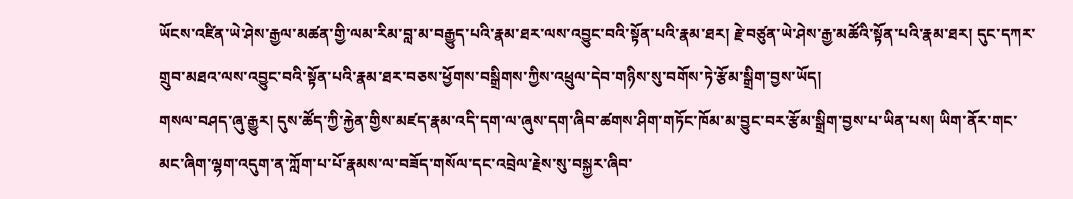ཡོངས་འཛིན་ཡེ་ཤེས་རྒྱལ་མཚན་གྱི་ལམ་རིམ་བླ་མ་བརྒྱུད་པའི་རྣམ་ཐར་ལས་འབྱུང་བའི་སྟོན་པའི་རྣམ་ཐར། རྗེ་བཙུན་ཡེ་ཤེས་རྒྱ་མཚོའི་སྟོན་པའི་རྣམ་ཐར། དུང་དཀར་གྲུབ་མཐའ་ལས་འབྱུང་བའི་སྟོན་པའི་རྣམ་ཐར་བཅས་ཕྱོགས་བསྒྲིགས་ཀྱིས་འཕྲུལ་དེབ་གཉིས་སུ་བགོས་ཏེ་རྩོམ་སྒྲིག་བྱས་ཡོད།
གསལ་བཤད་ཞུ་རྒྱུར། དུས་ཚོད་ཀྱི་རྐྱེན་གྱིས་མཛད་རྣམ་འདི་དག་ལ་ཞུས་དག་ཞིབ་ཚགས་ཤིག་གཏོང་ཁོམ་མ་བྱུང་བར་རྩོམ་སྒྲིག་བྱས་པ་ཡིན་པས། ཡིག་ནོར་གང་མང་ཞིག་ལྷག་འདུག་ན་ཀློག་པ་པོ་རྣམས་ལ་བཟོད་གསོལ་དང་འབྲེལ་རྗེས་སུ་བསྐྱར་ཞིབ་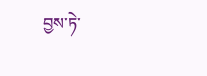བྱས་ཏེ་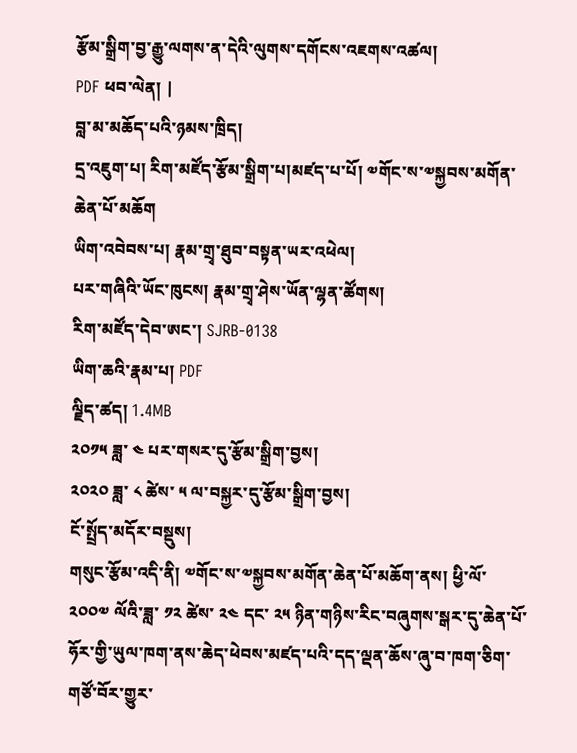རྩོམ་སྒྲིག་བྱ་རྒྱུ་ལགས་ན་དེའི་ལུགས་དགོངས་འཇགས་འཚལ།
PDF ཕབ་ལེན། |
བླ་མ་མཆོད་པའི་ཉམས་ཁྲིད།
དྲ་འཇུག་པ། རིག་མཛོད་རྩོམ་སྒྲིག་པ།མཛད་པ་པོ། ༧གོང་ས་༧སྐྱབས་མགོན་ཆེན་པོ་མཆོག
ཡིག་འབེབས་པ། རྣམ་གྲྭ་ཐུབ་བསྟན་ཡར་འཕེལ།
པར་གཞིའི་ཡོང་ཁུངས། རྣམ་གྲྭ་ཤེས་ཡོན་ལྷན་ཚོགས།
རིག་མཛོད་དེབ་ཨང་། SJRB-0138
ཡིག་ཆའི་རྣམ་པ། PDF
ལྗིད་ཚད། 1.4MB
༢༠༡༥ ཟླ་ ༤ པར་གསར་དུ་རྩོམ་སྒྲིག་བྱས།
༢༠༢༠ ཟླ་ ༨ ཚེས་ ༥ ལ་བསྐྱར་དུ་རྩོམ་སྒྲིག་བྱས།
ངོ་སྤྲོད་མདོར་བསྡུས།
གསུང་རྩོམ་འདི་ནི། ༧གོང་ས་༧སྐྱབས་མགོན་ཆེན་པོ་མཆོག་ནས། ཕྱི་ལོ་ ༢༠༠༧ ལོའི་ཟླ་ ༡༢ ཚེས་ ༢༤ དང་ ༢༥ ཉིན་གཉིས་རིང་བཞུགས་སྒར་དུ་ཆེན་པོ་ཧོར་གྱི་ཡུལ་ཁག་ནས་ཆེད་ཕེབས་མཛད་པའི་དད་ལྡན་ཆོས་ཞུ་བ་ཁག་ཅིག་གཙོ་བོར་གྱུར་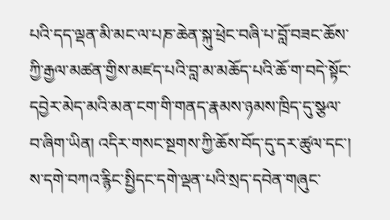པའི་དད་ལྡན་མི་མང་ལ་པཎ་ཆེན་སྐུ་ཕྲེང་བཞི་པ་བློ་བཟང་ཆོས་ཀྱི་རྒྱལ་མཚན་གྱིས་མཛད་པའི་བླ་མ་མཆོད་པའི་ཆོ་ག་བདེ་སྟོང་དབྱེར་མེད་མའི་མན་ངག་གི་གནད་རྣམས་ཉམས་ཁྲིད་དུ་སྩལ་བ་ཞིག་ཡིན། འདིར་གསང་སྔགས་ཀྱི་ཆོས་བོད་དུ་དར་ཚུལ་དང་། ས་དགེ་བཀའ་རྙིང་སྤྱིདང་དགེ་ལྡན་པའི་སྲད་དབེན་གཞུང་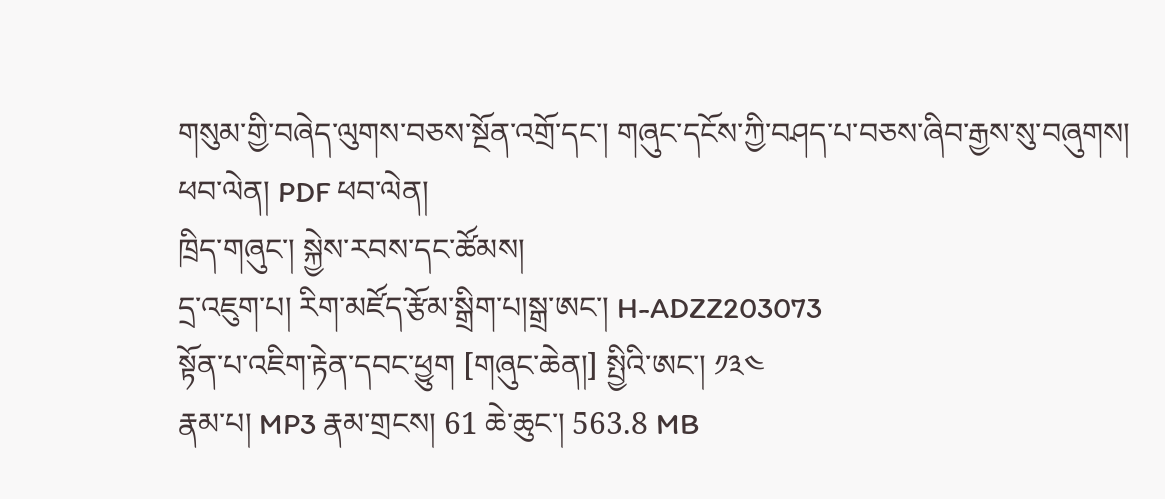གསུམ་གྱི་བཞེད་ལུགས་བཅས་སྔོན་འགྲོ་དང་། གཞུང་དངོས་ཀྱི་བཤད་པ་བཅས་ཞིབ་རྒྱས་སུ་བཞུགས།
ཕབ་ལེན། PDF ཕབ་ལེན།
ཁྲིད་གཞུང་། སྐྱེས་རབས་དང་ཚོམས།
དྲ་འཇུག་པ། རིག་མཛོད་རྩོམ་སྒྲིག་པ།སྒྲ་ཨང་། H-ADZZ203073
སྟོན་པ་འཇིག་རྟེན་དབང་ཕྱུག [གཞུང་ཆེན།] སྤྱིའི་ཨང་། ༡༣༤
རྣམ་པ། MP3 རྣམ་གྲངས། 61 ཆེ་ཆུང་། 563.8 MB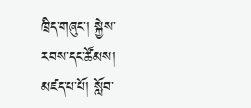ཁྲིད་གཞུང་། སྐྱེས་རབས་དང་ཚོམས།
མཛད་པ་པོ། སློབ་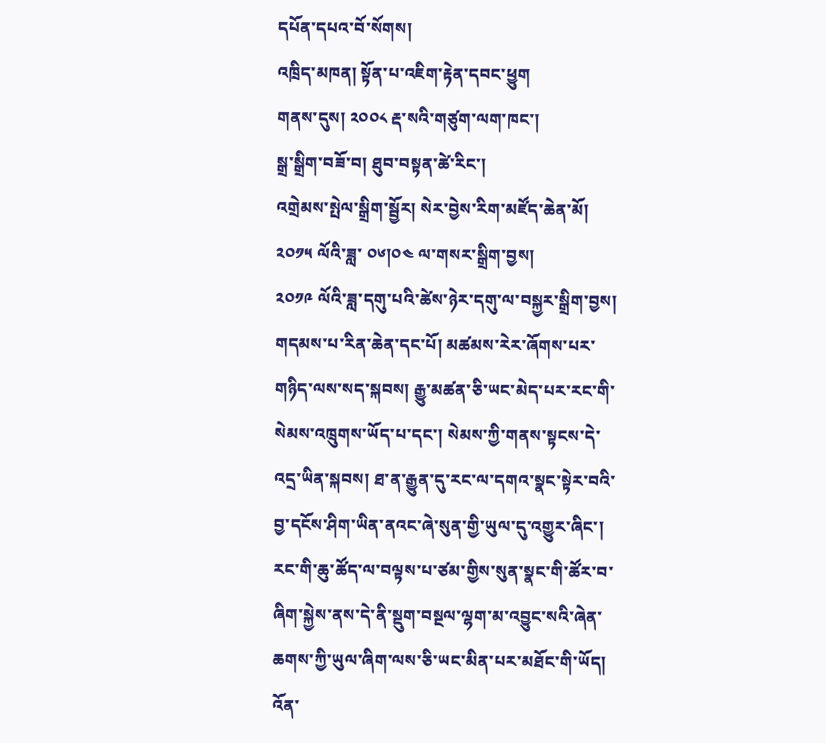དཔོན་དཔའ་བོ་སོགས།
འཁྲིད་མཁན། སྟོན་པ་འཇིག་རྟེན་དབང་ཕྱུག
གནས་དུས། ༢༠༠༨ རྡ་སའི་གཙུག་ལག་ཁང་།
སྒྲ་སྒྲིག་བཟོ་བ། ཐུབ་བསྟན་ཚེ་རིང་།
འགྲེམས་སྤེལ་སྒྲིག་སྦྱོར། སེར་བྱེས་རིག་མཛོད་ཆེན་མོ།
༢༠༡༥ ལོའི་ཟླ་ ༠༦།༠༤ ལ་གསར་སྒྲིག་བྱས།
༢༠༡༩ ལོའི་ཟླ་དགུ་པའི་ཚེས་ཉེར་དགུ་ལ་བསྐྱར་སྒྲིག་བྱས།
གདམས་པ་རིན་ཆེན་དང་པོ། མཚམས་རེར་ཞོགས་པར་གཉིད་ལས་སད་སྐབས། རྒྱུ་མཚན་ཅི་ཡང་མེད་པར་རང་གི་སེམས་འཁྲུགས་ཡོད་པ་དང་། སེམས་ཀྱི་གནས་སྟངས་དེ་འདྲ་ཡིན་སྐབས། ཐ་ན་རྒྱུན་དུ་རང་ལ་དགའ་སྣང་སྟེར་བའི་བྱ་དངོས་ཤིག་ཡིན་ནའང་ཞེ་སུན་གྱི་ཡུལ་དུ་འགྱུར་ཞིང་། རང་གི་ཆུ་ཚོད་ལ་བལྟས་པ་ཙམ་གྱིས་སུན་སྣང་གི་ཚོར་བ་ཞིག་སྐྱེས་ནས་དེ་ནི་སྡུག་བསྔལ་ལྷག་མ་འབྱུང་སའི་ཞེན་ཆགས་ཀྱི་ཡུལ་ཞིག་ལས་ཅི་ཡང་མིན་པར་མཐོང་གི་ཡོད། འོན་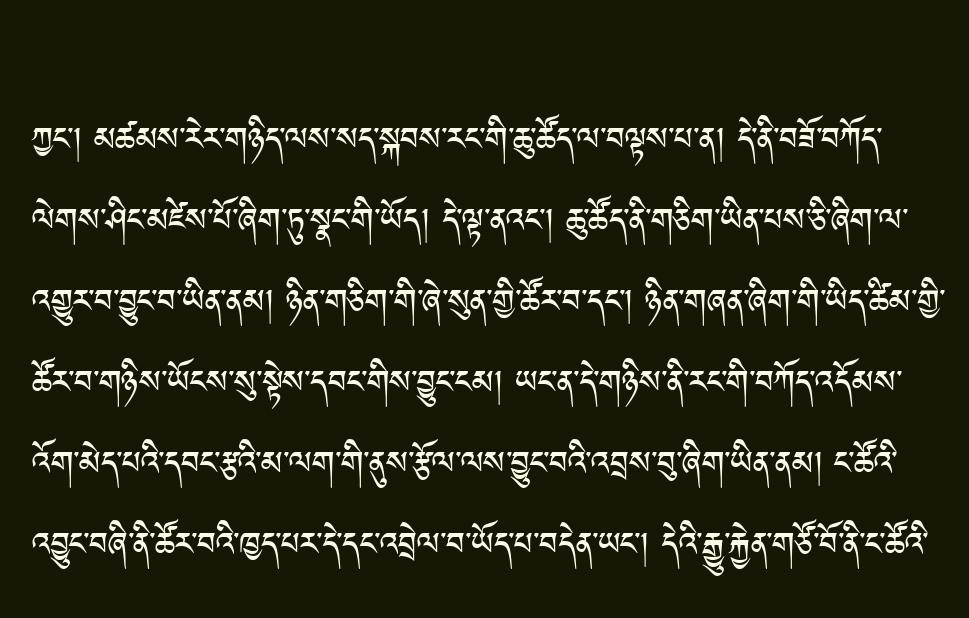ཀྱང་། མཚམས་རེར་གཉིད་ལས་སད་སྐབས་རང་གི་ཆུ་ཚོད་ལ་བལྟས་པ་ན། དེ་ནི་བཟོ་བཀོད་ལེགས་ཤིང་མཛེས་པོ་ཞིག་ཏུ་སྣང་གི་ཡོད། དེ་ལྟ་ནའང་། ཆུ་ཚོད་ནི་གཅིག་ཡིན་པས་ཅི་ཞིག་ལ་འགྱུར་བ་བྱུང་བ་ཡིན་ནམ། ཉིན་གཅིག་གི་ཞེ་སུན་གྱི་ཚོར་བ་དང་། ཉིན་གཞན་ཞིག་གི་ཡིད་ཚིམ་གྱི་ཚོར་བ་གཉིས་ཡོངས་སུ་སྟེས་དབང་གིས་བྱུང་ངམ། ཡང་ན་དེ་གཉིས་ནི་རང་གི་བཀོད་འདོམས་འོག་མེད་པའི་དབང་རྩའི་མ་ལག་གི་ནུས་རྩོལ་ལས་བྱུང་བའི་འབྲས་བུ་ཞིག་ཡིན་ནམ། ང་ཚོའི་འབྱུང་བཞི་ནི་ཚོར་བའི་ཁྱད་པར་དེ་དང་འབྲེལ་བ་ཡོད་པ་བདེན་ཡང་། དེའི་རྒྱུ་རྐྱེན་གཙོ་བོ་ནི་ང་ཚོའི་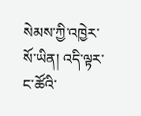སེམས་ཀྱི་འཁྱེར་སོ་ཡིན། འདི་ལྟར་ང་ཚོའི་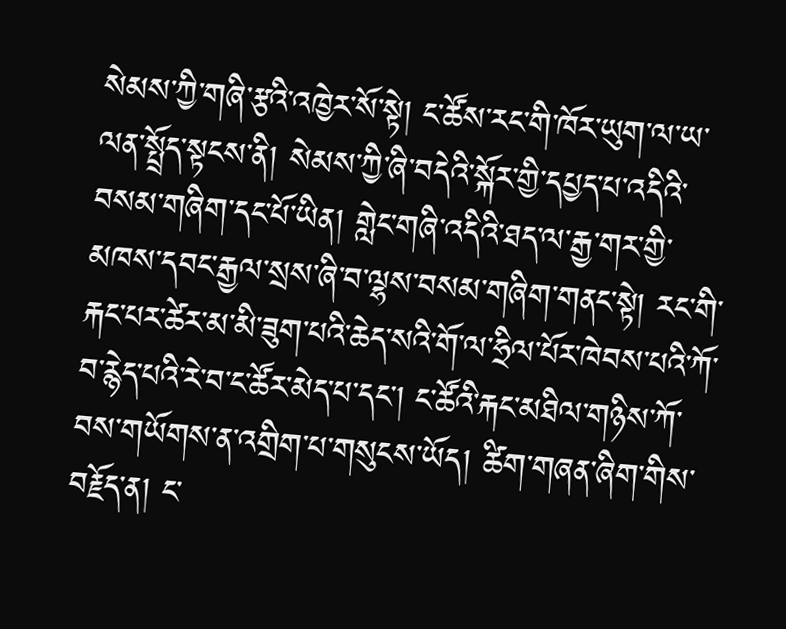སེམས་ཀྱི་གཞི་རྩའི་འཁྱེར་སོ་སྟེ། ང་ཚོས་རང་གི་ཁོར་ཡུག་ལ་ཡ་ལན་སྤྲོད་སྟངས་ནི། སེམས་ཀྱི་ཞི་བདེའི་སྐོར་གྱི་དཔྱད་པ་འདིའི་བསམ་གཞིག་དང་པོ་ཡིན། གླེང་གཞི་འདིའི་ཐད་ལ་རྒྱ་གར་གྱི་མཁས་དབང་རྒྱལ་སྲས་ཞི་བ་ལྷས་བསམ་གཞིག་གནང་སྟེ། རང་གི་རྐང་པར་ཚེར་མ་མི་ཟུག་པའི་ཆེད་སའི་གོ་ལ་ཧྲིལ་པོར་ཁེབས་པའི་ཀོ་བ་རྙེད་པའི་རེ་བ་ང་ཚོར་མེད་པ་དང་། ང་ཚོའི་རྐང་མཐིལ་གཉིས་ཀོ་བས་གཡོགས་ན་འགྲིག་པ་གསུངས་ཡོད། ཚིག་གཞན་ཞིག་གིས་བརྗོད་ན། ང་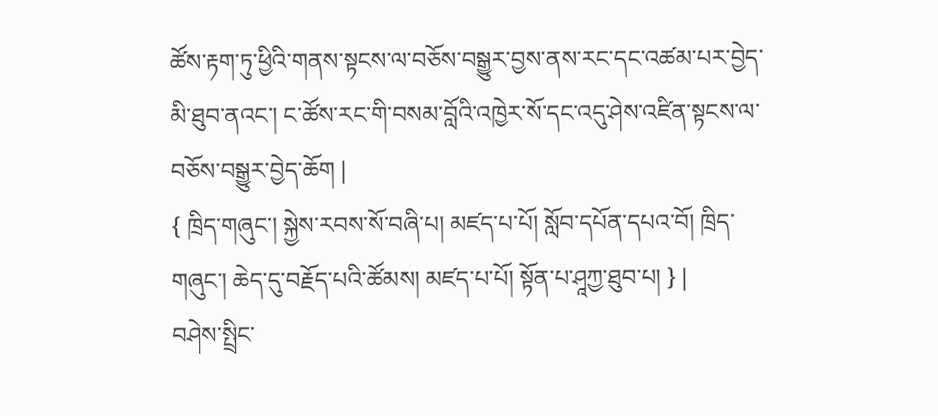ཚོས་རྟག་ཏུ་ཕྱིའི་གནས་སྟངས་ལ་བཅོས་བསྒྱུར་བྱས་ནས་རང་དང་འཚམ་པར་བྱེད་མི་ཐུབ་ནའང་། ང་ཚོས་རང་གི་བསམ་བློའི་འཁྱེར་སོ་དང་འདུ་ཤེས་འཛིན་སྟངས་ལ་བཅོས་བསྒྱུར་བྱེད་ཆོག |
{ ཁྲིད་གཞུང་། སྐྱེས་རབས་སོ་བཞི་པ། མཛད་པ་པོ། སློབ་དཔོན་དཔའ་བོ། ཁྲིད་གཞུང་། ཆེད་དུ་བརྗོད་པའི་ཚོམས། མཛད་པ་པོ། སྟོན་པ་ཤཱཀྱ་ཐུབ་པ། } |
བཤེས་སྤྲིང་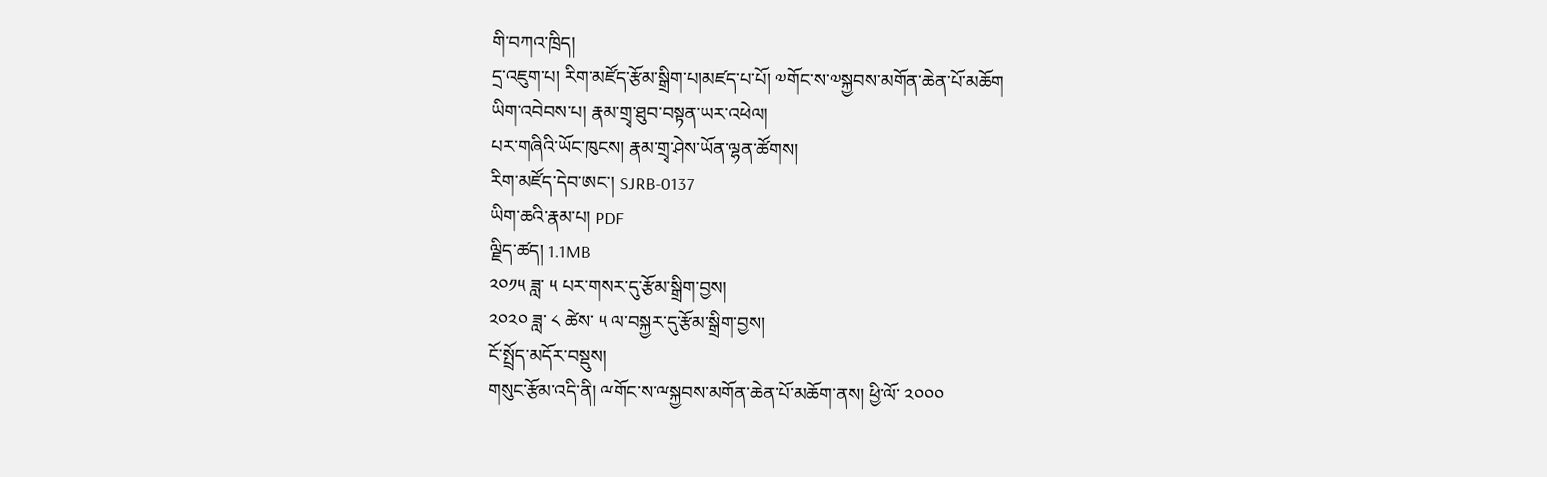གི་བཀའ་ཁྲིད།
དྲ་འཇུག་པ། རིག་མཛོད་རྩོམ་སྒྲིག་པ།མཛད་པ་པོ། ༧གོང་ས་༧སྐྱབས་མགོན་ཆེན་པོ་མཆོག
ཡིག་འབེབས་པ། རྣམ་གྲྭ་ཐུབ་བསྟན་ཡར་འཕེལ།
པར་གཞིའི་ཡོང་ཁུངས། རྣམ་གྲྭ་ཤེས་ཡོན་ལྷན་ཚོགས།
རིག་མཛོད་དེབ་ཨང་། SJRB-0137
ཡིག་ཆའི་རྣམ་པ། PDF
ལྗིད་ཚད། 1.1MB
༢༠༡༥ ཟླ་ ༥ པར་གསར་དུ་རྩོམ་སྒྲིག་བྱས།
༢༠༢༠ ཟླ་ ༨ ཚེས་ ༥ ལ་བསྐྱར་དུ་རྩོམ་སྒྲིག་བྱས།
ངོ་སྤྲོད་མདོར་བསྡུས།
གསུང་རྩོམ་འདི་ནི། ྋགོང་ས་ྋསྐྱབས་མགོན་ཆེན་པོ་མཆོག་ནས། ཕྱི་ལོ་ ༢༠༠༠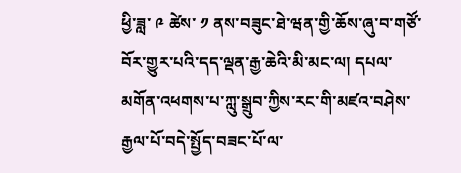ཕྱི་ཟླ་ ༩ ཚེས་ ༡ ནས་བཟུང་ཐེ་ཝན་གྱི་ཆོས་ཞུ་བ་གཙོ་བོར་གྱུར་པའི་དད་ལྡན་རྒྱ་ཆེའི་མི་མང་ལ། དཔལ་མགོན་འཕགས་པ་ཀླུ་སྒྲུབ་ཀྱིས་རང་གི་མཛའ་བཤེས་རྒྱལ་པོ་བདེ་སྤྱོད་བཟང་པོ་ལ་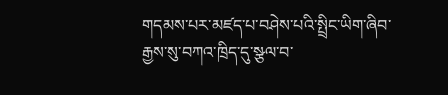གདམས་པར་མཛད་པ་བཤེས་པའི་སྤྲིང་ཡིག་ཞིབ་རྒྱས་སུ་བཀའ་ཁྲིད་དུ་སྩལ་བ་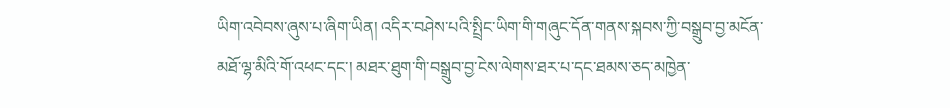ཡིག་འབེབས་ཞུས་པ་ཞིག་ཡིན། འདིར་བཤེས་པའི་སྤྲིང་ཡིག་གི་གཞུང་དོན་གནས་སྐབས་ཀྱི་བསྒྲུབ་བྱ་མངོན་མཐོ་ལྷ་མིའི་གོ་འཕང་དང་། མཐར་ཐུག་གི་བསྒྲུབ་བྱ་ངེས་ལེགས་ཐར་པ་དང་ཐམས་ཅད་མཁྱེན་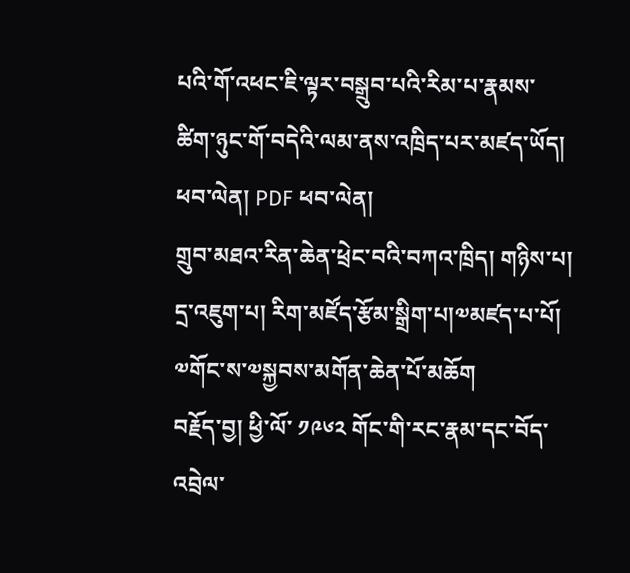པའི་གོ་འཕང་ཇི་ལྟར་བསྒྲུབ་པའི་རིམ་པ་རྣམས་ཚིག་ཉུང་གོ་བདེའི་ལམ་ནས་འཁྲིད་པར་མཛད་ཡོད།
ཕབ་ལེན། PDF ཕབ་ལེན།
གྲུབ་མཐའ་རིན་ཆེན་ཕྲེང་བའི་བཀའ་ཁྲིད། གཉིས་པ།
དྲ་འཇུག་པ། རིག་མཛོད་རྩོམ་སྒྲིག་པ།༧མཛད་པ་པོ། ༧གོང་ས་༧སྐྱབས་མགོན་ཆེན་པོ་མཆོག
བརྗོད་བྱ། ཕྱི་ལོ་ ༡༩༦༢ གོང་གི་རང་རྣམ་དང་བོད་འབྲེལ་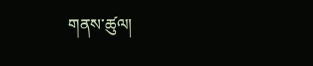གནས་ཚུལ།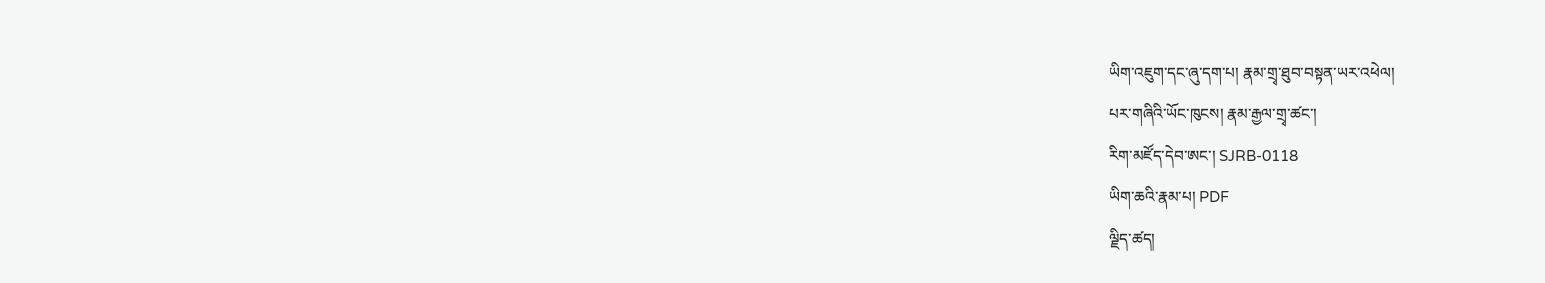ཡིག་འཇུག་དང་ཞུ་དག་པ། རྣམ་གྲྭ་ཐུབ་བསྟན་ཡར་འཕེལ།
པར་གཞིའི་ཡོང་ཁུངས། རྣམ་རྒྱལ་གྲྭ་ཚང་།
རིག་མཛོད་དེབ་ཨང་། SJRB-0118
ཡིག་ཆའི་རྣམ་པ། PDF
ལྗིད་ཚད།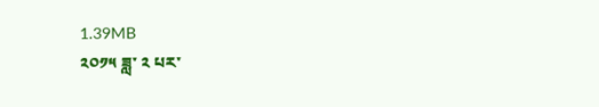1.39MB
༢༠༡༥ ཟླ་ ༢ པར་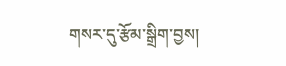གསར་དུ་རྩོམ་སྒྲིག་བྱས།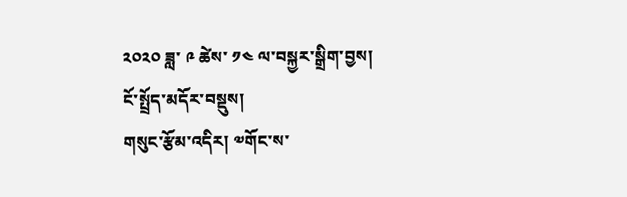༢༠༢༠ ཟླ་ ༩ ཚེས་ ༡༤ ལ་བསྐྱར་སྒྲིག་བྱས།
ངོ་སྤྲོད་མདོར་བསྡུས།
གསུང་རྩོམ་འདིར། ༧གོང་ས་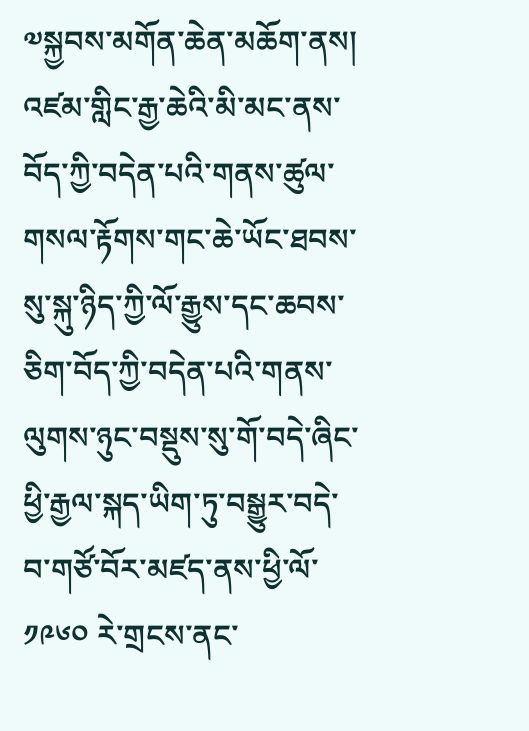༧སྐྱབས་མགོན་ཆེན་མཆོག་ནས། འཛམ་གླིང་རྒྱ་ཆེའི་མི་མང་ནས་བོད་ཀྱི་བདེན་པའི་གནས་ཚུལ་གསལ་རྟོགས་གང་ཆེ་ཡོང་ཐབས་སུ་སྐུ་ཉིད་ཀྱི་ལོ་རྒྱུས་དང་ཆབས་ཅིག་བོད་ཀྱི་བདེན་པའི་གནས་ལུགས་ཉུང་བསྡུས་སུ་གོ་བདེ་ཞིང་ཕྱི་རྒྱལ་སྐད་ཡིག་ཏུ་བསྒྱུར་བདེ་བ་གཙོ་བོར་མཛད་ནས་ཕྱི་ལོ་ ༡༩༦༠ རེ་གྲངས་ནང་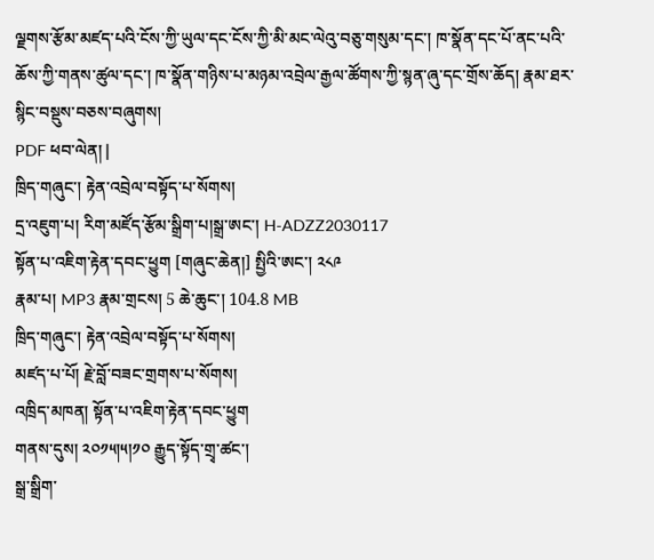ལྗགས་རྩོམ་མཛད་པའི་ངོས་ཀྱི་ཡུལ་དང་ངོས་ཀྱི་མི་མང་ལེའུ་བཅུ་གསུམ་དང་། ཁ་སྣོན་དང་པོ་ནང་པའི་ཆོས་ཀྱི་གནས་ཚུལ་དང་། ཁ་སྣོན་གཉིས་པ་མཉམ་འབྲེལ་རྒྱལ་ཚོགས་ཀྱི་སྙན་ཞུ་དང་གྲོས་ཆོད། རྣམ་ཐར་སྙིང་བསྡུས་བཅས་བཞུགས།
PDF ཕབ་ལེན། |
ཁྲིད་གཞུང་། རྟེན་འབྲེལ་བསྟོད་པ་སོགས།
དྲ་འཇུག་པ། རིག་མཛོད་རྩོམ་སྒྲིག་པ།སྒྲ་ཨང་། H-ADZZ2030117
སྟོན་པ་འཇིག་རྟེན་དབང་ཕྱུག [གཞུང་ཆེན།] སྤྱིའི་ཨང་། ༢༨༩
རྣམ་པ། MP3 རྣམ་གྲངས། 5 ཆེ་ཆུང་། 104.8 MB
ཁྲིད་གཞུང་། རྟེན་འབྲེལ་བསྟོད་པ་སོགས།
མཛད་པ་པོ། རྗེ་བློ་བཟང་གྲགས་པ་སོགས།
འཁྲིད་མཁན། སྟོན་པ་འཇིག་རྟེན་དབང་ཕྱུག
གནས་དུས། ༢༠༡༥།༥།༡༠ རྒྱུད་སྟོད་གྲྭ་ཚང་།
སྒྲ་སྒྲིག་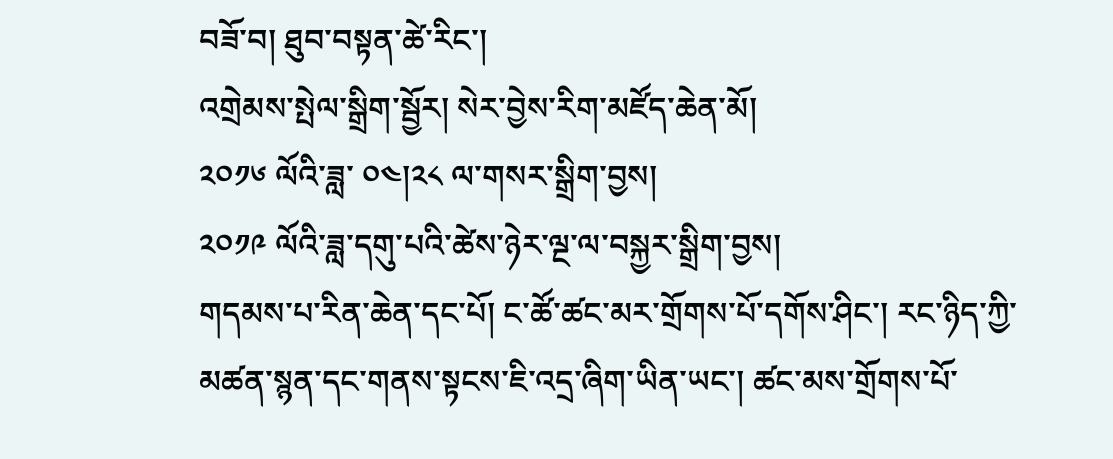བཟོ་བ། ཐུབ་བསྟན་ཚེ་རིང་།
འགྲེམས་སྤེལ་སྒྲིག་སྦྱོར། སེར་བྱེས་རིག་མཛོད་ཆེན་མོ།
༢༠༡༦ ལོའི་ཟླ་ ༠༤།༢༨ ལ་གསར་སྒྲིག་བྱས།
༢༠༡༩ ལོའི་ཟླ་དགུ་པའི་ཚེས་ཉེར་ལྔ་ལ་བསྐྱར་སྒྲིག་བྱས།
གདམས་པ་རིན་ཆེན་དང་པོ། ང་ཚོ་ཚང་མར་གྲོགས་པོ་དགོས་ཤིང་། རང་ཉིད་ཀྱི་མཚན་སྙན་དང་གནས་སྟངས་ཇི་འདྲ་ཞིག་ཡིན་ཡང་། ཚང་མས་གྲོགས་པོ་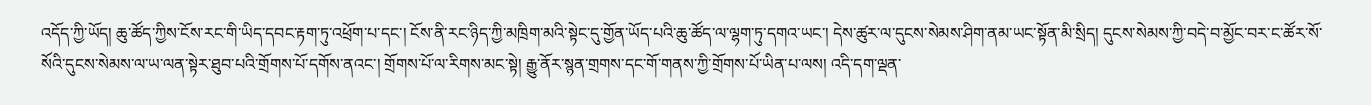འདོད་ཀྱི་ཡོད། ཆུ་ཚོད་ཀྱིས་ངོས་རང་གི་ཡིད་དབང་རྟག་ཏུ་འཕྲོག་པ་དང་། ངོས་ནི་རང་ཉིད་ཀྱི་མཁྲིག་མའི་སྟེང་དུ་གྱོན་ཡོད་པའི་ཆུ་ཚོད་ལ་ལྷག་ཏུ་དགའ་ཡང་། དེས་ཚུར་ལ་དུངས་སེམས་ཤིག་ནམ་ཡང་སྟོན་མི་སྲིད། དུངས་སེམས་ཀྱི་བདེ་བ་མྱོང་བར་ང་ཚོར་སོ་སོའི་དུངས་སེམས་ལ་ཡ་ལན་སྟེར་ཐུབ་པའི་གྲོགས་པོ་དགོས་ནའང་། གྲོགས་པོ་ལ་རིགས་མང་སྟེ། རྒྱུ་ནོར་སྙན་གྲགས་དང་གོ་གནས་ཀྱི་གྲོགས་པོ་ཡིན་པ་ལས། འདི་དག་ལྡན་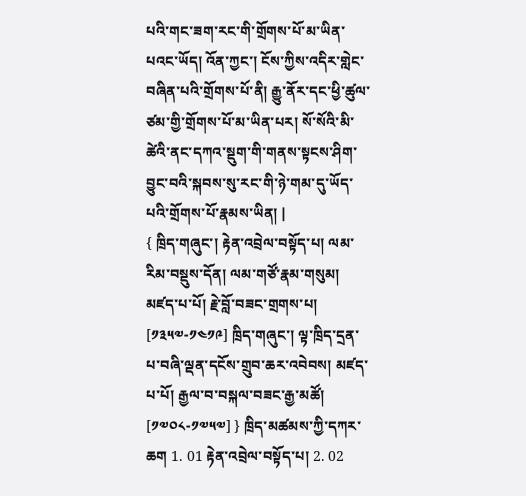པའི་གང་ཟག་རང་གི་གྲོགས་པོ་མ་ཡིན་པའང་ཡོད། འོན་ཀྱང་། ངོས་ཀྱིས་འདིར་གླེང་བཞིན་པའི་གྲོགས་པོ་ནི། རྒྱུ་ནོར་དང་ཕྱི་ཚུལ་ཙམ་གྱི་གྲོགས་པོ་མ་ཡིན་པར། སོ་སོའི་མི་ཚེའི་ནང་དཀའ་སྡུག་གི་གནས་སྟངས་ཤིག་བྱུང་བའི་སྐབས་སུ་རང་གི་ཉེ་གམ་དུ་ཡོད་པའི་གྲོགས་པོ་རྣམས་ཡིན། |
{ ཁྲིད་གཞུང་། རྟེན་འབྲེལ་བསྟོད་པ། ལམ་རིམ་བསྡུས་དོན། ལམ་གཙོ་རྣམ་གསུམ། མཛད་པ་པོ། རྗེ་བློ་བཟང་གྲགས་པ། [༡༣༥༧-༡༤༡༩] ཁྲིད་གཞུང་། ལྟ་ཁྲིད་དྲན་པ་བཞི་ལྡན་དངོས་གྲུབ་ཆར་འབེབས། མཛད་པ་པོ། རྒྱལ་བ་བསྐལ་བཟང་རྒྱ་མཚོ། [༡༧༠༨-༡༧༥༧] } ཁྲིད་མཚམས་ཀྱི་དཀར་ཆག 1. 01 རྟེན་འབྲེལ་བསྟོད་པ། 2. 02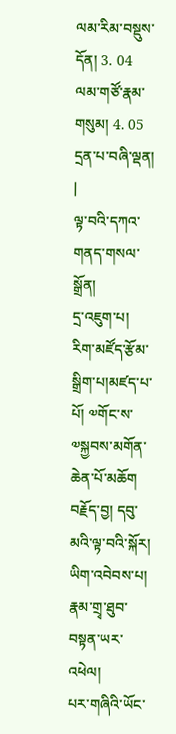ལམ་རིམ་བསྡུས་དོན། 3. 04 ལམ་གཙོ་རྣམ་གསུམ། 4. 05 དྲན་པ་བཞི་ལྡན། |
ལྟ་བའི་དཀའ་གནད་གསལ་སྒྲོན།
དྲ་འཇུག་པ། རིག་མཛོད་རྩོམ་སྒྲིག་པ།མཛད་པ་པོ། ༧གོང་ས་༧སྐྱབས་མགོན་ཆེན་པོ་མཆོག
བརྗོད་བྱ། དབུ་མའི་ལྟ་བའི་སྐོར།
ཡིག་འབེབས་པ། རྣམ་གྲྭ་ཐུབ་བསྟན་ཡར་འཕེལ།
པར་གཞིའི་ཡོང་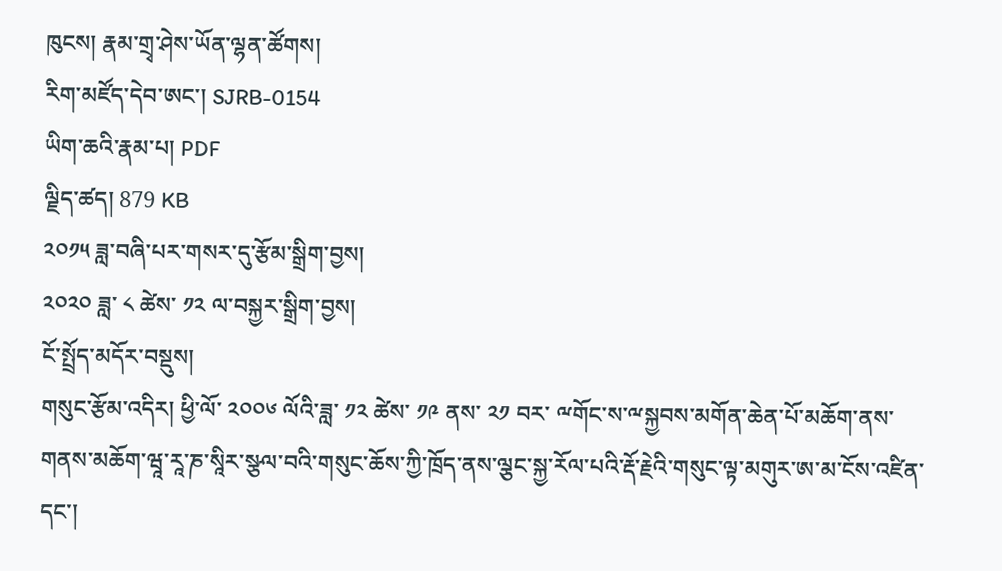ཁུངས། རྣམ་གྲྭ་ཤེས་ཡོན་ལྷན་ཚོགས།
རིག་མཛོད་དེབ་ཨང་། SJRB-0154
ཡིག་ཆའི་རྣམ་པ། PDF
ལྗིད་ཚད། 879 KB
༢༠༡༥ ཟླ་བཞི་པར་གསར་དུ་རྩོམ་སྒྲིག་བྱས།
༢༠༢༠ ཟླ་ ༨ ཚེས་ ༡༢ ལ་བསྐྱར་སྒྲིག་བྱས།
ངོ་སྤྲོད་མདོར་བསྡུས།
གསུང་རྩོམ་འདིར། ཕྱི་ལོ་ ༢༠༠༦ ལོའི་ཟླ་ ༡༢ ཚེས་ ༡༩ ནས་ ༢༡ བར་ ྋགོང་ས་ྋསྐྱབས་མགོན་ཆེན་པོ་མཆོག་ནས་གནས་མཆོག་ཝཱ་རཱ་ཎ་སཱིར་སྩལ་བའི་གསུང་ཆོས་ཀྱི་ཁྲོད་ནས་ལྕང་སྐྱ་རོལ་པའི་རྡོ་རྗེའི་གསུང་ལྟ་མགུར་ཨ་མ་ངོས་འཛིན་དང་།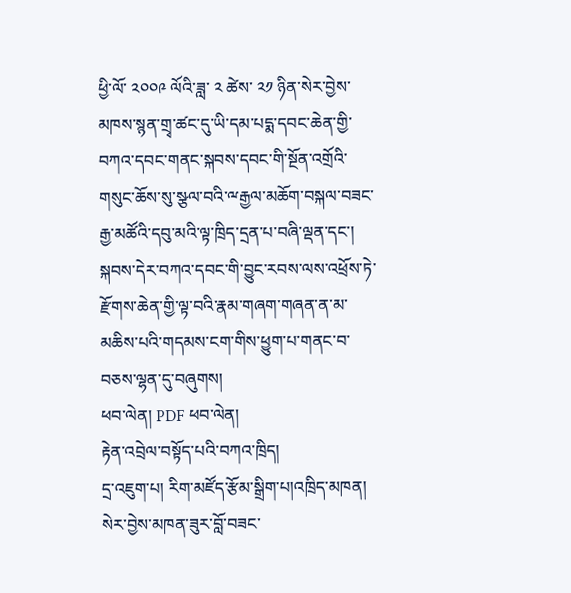ཕྱི་ལོ་ ༢༠༠༩ ལོའི་ཟླ་ ༢ ཚེས་ ༢༡ ཉིན་སེར་བྱེས་མཁས་སྙན་གྲྭ་ཚང་དུ་ཡི་དམ་པདྨ་དབང་ཆེན་གྱི་བཀའ་དབང་གནང་སྐབས་དབང་གི་སྔོན་འགྲོའི་གསུང་ཆོས་སུ་སྩལ་བའི་ྋརྒྱལ་མཆོག་བསྐལ་བཟང་རྒྱ་མཚོའི་དབུ་མའི་ལྟ་ཁྲིད་དྲན་པ་བཞི་ལྡན་དང་། སྐབས་དེར་བཀའ་དབང་གི་བྱུང་རབས་ལས་འཕྲོས་ཏེ་རྫོགས་ཆེན་གྱི་ལྟ་བའི་རྣམ་གཞག་གཞན་ན་མ་མཆིས་པའི་གདམས་ངག་གིས་ཕྱུག་པ་གནང་བ་བཅས་ལྷན་དུ་བཞུགས།
ཕབ་ལེན། PDF ཕབ་ལེན།
རྟེན་འབྲེལ་བསྟོད་པའི་བཀའ་ཁྲིད།
དྲ་འཇུག་པ། རིག་མཛོད་རྩོམ་སྒྲིག་པ།འཁྲིད་མཁན། སེར་བྱེས་མཁན་ཟུར་བློ་བཟང་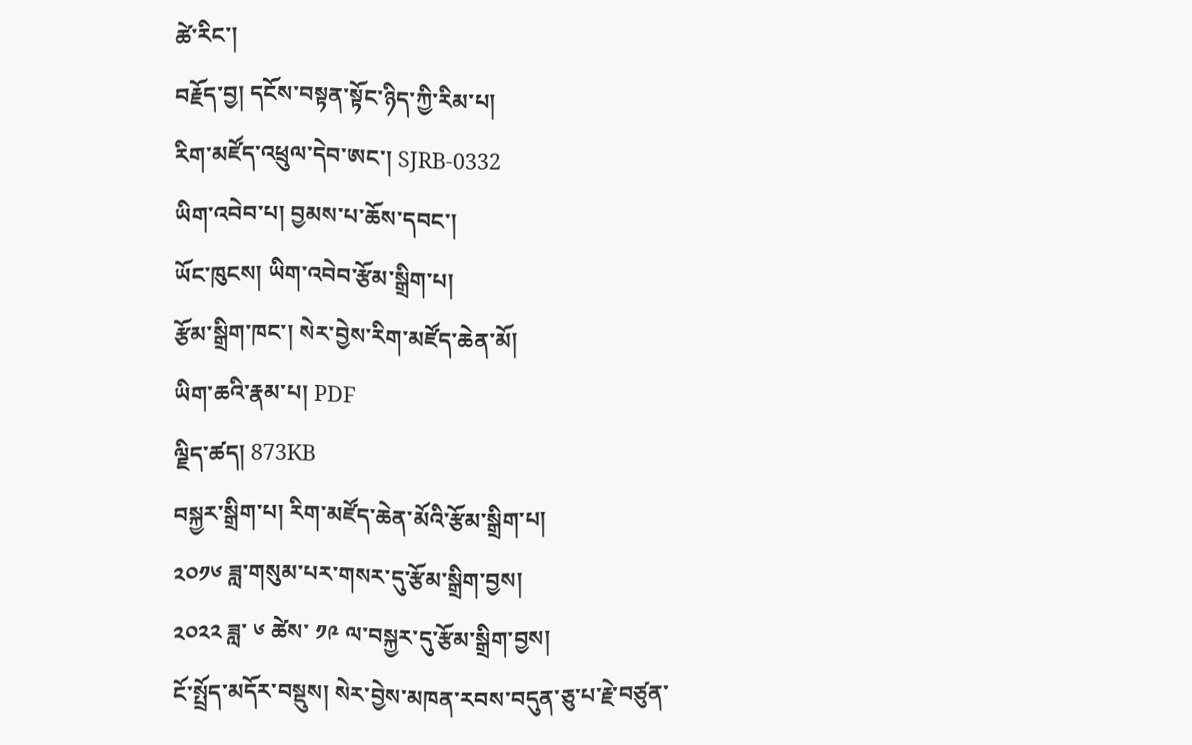ཚེ་རིང་།
བརྗོད་བྱ། དངོས་བསྟན་སྟོང་ཉིད་ཀྱི་རིམ་པ།
རིག་མཛོད་འཕྲུལ་དེབ་ཨང་། SJRB-0332
ཡིག་འབེབ་པ། བྱམས་པ་ཆོས་དབང་།
ཡོང་ཁུངས། ཡིག་འབེབ་རྩོམ་སྒྲིག་པ།
རྩོམ་སྒྲིག་ཁང་། སེར་བྱེས་རིག་མཛོད་ཆེན་མོ།
ཡིག་ཆའི་རྣམ་པ། PDF
ལྗིད་ཚད། 873KB
བསྐྱར་སྒྲིག་པ། རིག་མཛོད་ཆེན་མོའི་རྩོམ་སྒྲིག་པ།
༢༠༡༦ ཟླ་གསུམ་པར་གསར་དུ་རྩོམ་སྒྲིག་བྱས།
༢༠༢༢ ཟླ་ ༦ ཚེས་ ༡༩ ལ་བསྐྱར་དུ་རྩོམ་སྒྲིག་བྱས།
ངོ་སྤྲོད་མདོར་བསྡུས། སེར་བྱེས་མཁན་རབས་བདུན་ཅུ་པ་རྗེ་བཙུན་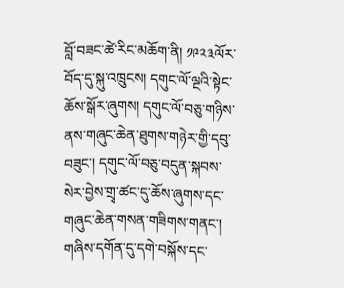བློ་བཟང་ཚེ་རིང་མཆོག་ནི། ༡༩༢༣ལོར་བོད་དུ་སྐུ་འཁྲུངས། དགུང་ལོ་ལྔའི་སྟེང་ཆོས་སྒོར་ཞུགས། དགུང་ལོ་བཅུ་གཉིས་ནས་གཞུང་ཆེན་ཐུགས་གཉེར་གྱི་དབུ་བཟུང་། དགུང་ལོ་བཅུ་བདུན་སྐབས་སེར་བྱེས་གྲྭ་ཚང་དུ་ཆོས་ཞུགས་དང་གཞུང་ཆེན་གསན་གཟིགས་གནང་། གཞིས་དགོན་དུ་དགེ་བསྐོས་དང་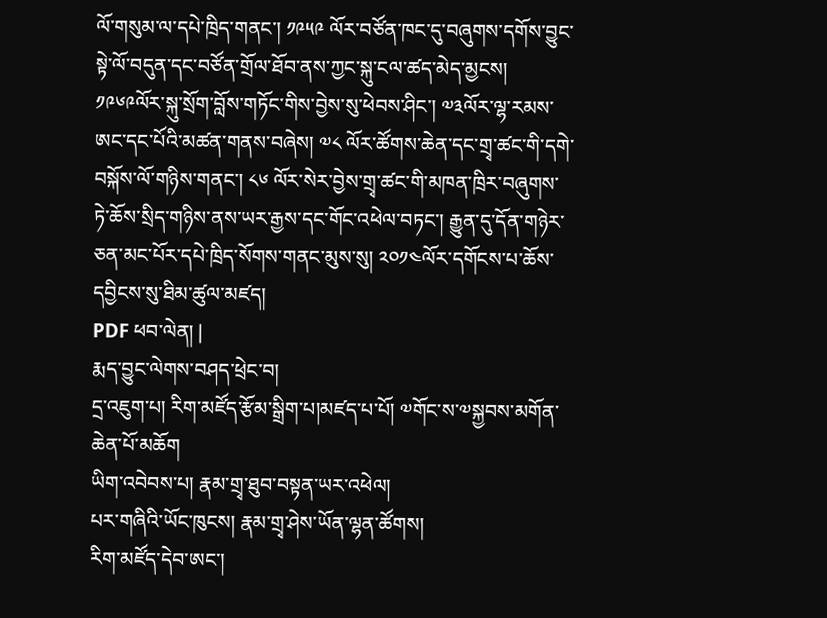ལོ་གསུམ་ལ་དཔེ་ཁྲིད་གནང་། ༡༩༥༩ ལོར་བཙོན་ཁང་དུ་བཞུགས་དགོས་བྱུང་སྟེ་ལོ་བདུན་དང་བཙོན་གྲོལ་ཐོབ་ནས་ཀྱང་སྐུ་ངལ་ཚད་མེད་མྱངས། ༡༩༦༩ལོར་སྐུ་སྲོག་བློས་གཏོང་གིས་བྱེས་སུ་ཕེབས་ཤིང་། ༧༣ལོར་ལྷ་རམས་ཨང་དང་པོའི་མཚན་གནས་བཞེས། ༧༨ ལོར་ཚོགས་ཆེན་དང་གྲྭ་ཚང་གི་དགེ་བསྐོས་ལོ་གཉིས་གནང་། ༨༦ ལོར་སེར་བྱེས་གྲྭ་ཚང་གི་མཁན་ཁྲིར་བཞུགས་ཏེ་ཆོས་སྲིད་གཉིས་ནས་ཡར་རྒྱས་དང་གོང་འཕེལ་བཏང་། རྒྱུན་དུ་དོན་གཉེར་ཅན་མང་པོར་དཔེ་ཁྲིད་སོགས་གནང་མུས་སུ། ༢༠༡༤ལོར་དགོངས་པ་ཆོས་དབྱིངས་སུ་ཐིམ་ཚུལ་མཛད།
PDF ཕབ་ལེན། |
རྨད་བྱུང་ལེགས་བཤད་ཕྲེང་བ།
དྲ་འཇུག་པ། རིག་མཛོད་རྩོམ་སྒྲིག་པ།མཛད་པ་པོ། ༧གོང་ས་༧སྐྱབས་མགོན་ཆེན་པོ་མཆོག
ཡིག་འབེབས་པ། རྣམ་གྲྭ་ཐུབ་བསྟན་ཡར་འཕེལ།
པར་གཞིའི་ཡོང་ཁུངས། རྣམ་གྲྭ་ཤེས་ཡོན་ལྷན་ཚོགས།
རིག་མཛོད་དེབ་ཨང་།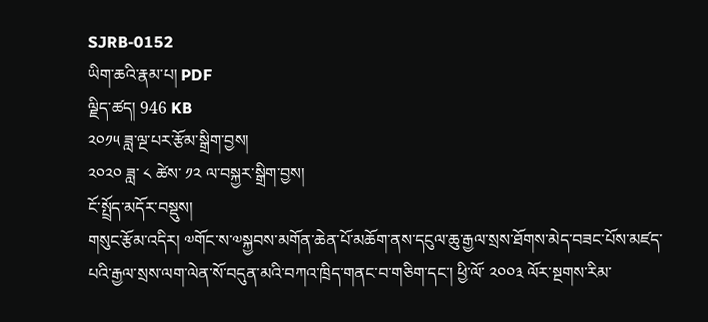SJRB-0152
ཡིག་ཆའི་རྣམ་པ། PDF
ལྗིད་ཚད། 946 KB
༢༠༡༥ ཟླ་ལྔ་པར་རྩོམ་སྒྲིག་བྱས།
༢༠༢༠ ཟླ་ ༨ ཚེས་ ༡༢ ལ་བསྐྱར་སྒྲིག་བྱས།
ངོ་སྤྲོད་མདོར་བསྡུས།
གསུང་རྩོམ་འདིར། ༧གོང་ས་༧སྐྱབས་མགོན་ཆེན་པོ་མཆོག་ནས་དངུལ་ཆུ་རྒྱལ་སྲས་ཐོགས་མེད་བཟང་པོས་མཛད་པའི་རྒྱལ་སྲས་ལག་ལེན་སོ་བདུན་མའི་བཀའ་ཁྲིད་གནང་བ་གཅིག་དང་། ཕྱི་ལོ་ ༢༠༠༣ ལོར་སྔགས་རིམ་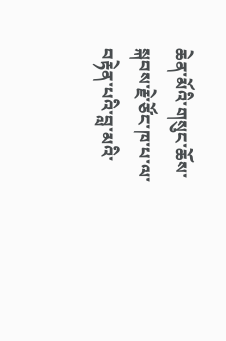ཆེན་མོའི་གསུང་ཆོས་སྐབས་རྗེ་ཙོང་ཁ་པ་ལ་བརྟེན་པའི་བླ་མའི་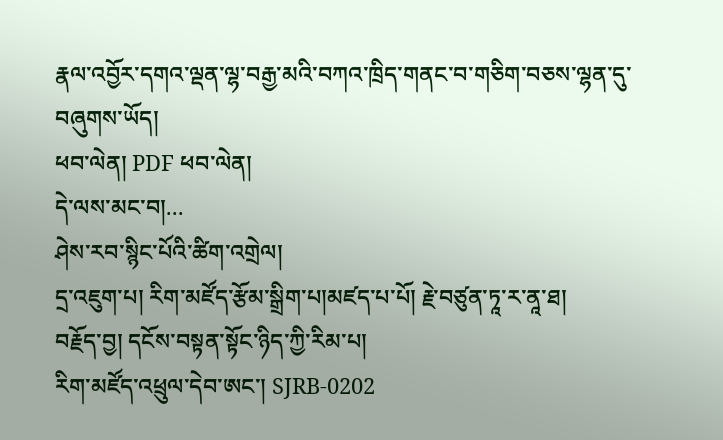རྣལ་འབྱོར་དགའ་ལྡན་ལྷ་བརྒྱ་མའི་བཀའ་ཁྲིད་གནང་བ་གཅིག་བཅས་ལྷན་དུ་བཞུགས་ཡོད།
ཕབ་ལེན། PDF ཕབ་ལེན།
དེ་ལས་མང་བ།...
ཤེས་རབ་སྙིང་པོའི་ཚིག་འགྲེལ།
དྲ་འཇུག་པ། རིག་མཛོད་རྩོམ་སྒྲིག་པ།མཛད་པ་པོ། རྗེ་བཙུན་ཏཱ་ར་ནཱ་ཐ།
བརྗོད་བྱ། དངོས་བསྟན་སྟོང་ཉིད་ཀྱི་རིམ་པ།
རིག་མཛོད་འཕྲུལ་དེབ་ཨང་། SJRB-0202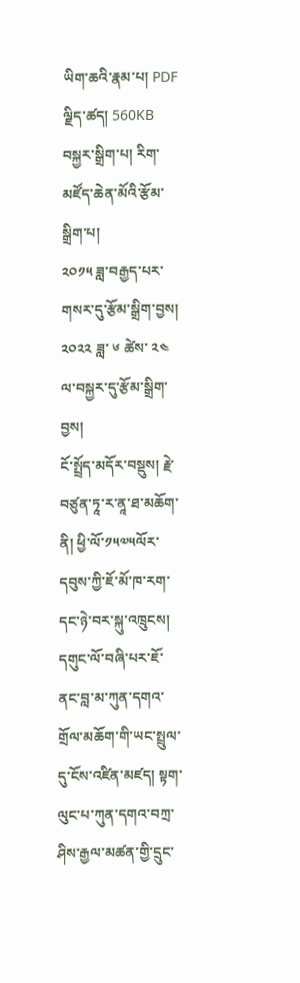ཡིག་ཆའི་རྣམ་པ། PDF
ལྗིད་ཚད། 560KB
བསྐྱར་སྒྲིག་པ། རིག་མཛོད་ཆེན་མོའི་རྩོམ་སྒྲིག་པ།
༢༠༡༥ ཟླ་བརྒྱད་པར་གསར་དུ་རྩོམ་སྒྲིག་བྱས།
༢༠༢༢ ཟླ་ ༦ ཚེས་ ༢༤ ལ་བསྐྱར་དུ་རྩོམ་སྒྲིག་བྱས།
ངོ་སྤྲོད་མདོར་བསྡུས། རྗེ་བཙུན་ཏཱ་ར་ནཱ་ཐ་མཆོག་ནི། ཕྱི་ལོ་༡༥༧༥ལོར་དབུས་ཀྱི་ཇོ་མོ་ཁ་རག་དང་ཉེ་བར་སྐུ་འཁྲུངས། དགུང་ལོ་བཞི་པར་ཇོ་ནང་བླ་མ་ཀུན་དགའ་གྲོལ་མཆོག་གི་ཡང་སྤྲུལ་དུ་ངོས་འཛིན་མཛད། སྟག་ལུང་པ་ཀུན་དགའ་བཀྲ་ཤིས་རྒྱལ་མཚན་གྱི་དྲུང་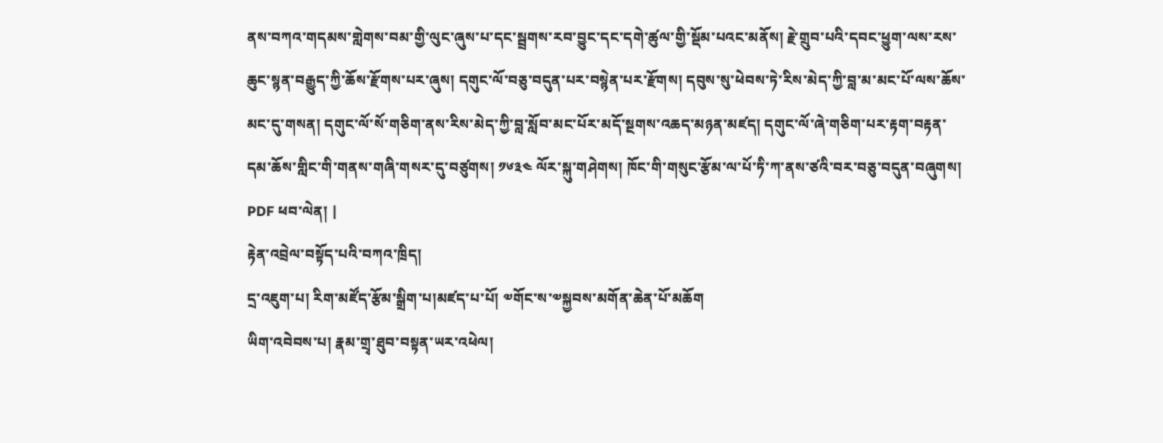ནས་བཀའ་གདམས་གླེགས་བམ་གྱི་ལུང་ཞུས་པ་དང་སྦྲགས་རབ་བྱུང་དང་དགེ་ཚུལ་གྱི་སྡོམ་པའང་མནོས། རྗེ་གྲུབ་པའི་དབང་ཕྱུག་ལས་རས་ཆུང་སྙན་བརྒྱུད་ཀྱི་ཆོས་རྫོགས་པར་ཞུས། དགུང་ལོ་བཅུ་བདུན་པར་བསྙེན་པར་རྫོགས། དབུས་སུ་ཕེབས་ཏེ་རིས་མེད་ཀྱི་བླ་མ་མང་པོ་ལས་ཆོས་མང་དུ་གསན། དགུང་ལོ་སོ་གཅིག་ནས་རིས་མེད་ཀྱི་བླ་སློབ་མང་པོར་མདོ་སྔགས་འཆད་མཉན་མཛད། དགུང་ལོ་ཞེ་གཅིག་པར་རྟག་བརྟན་དམ་ཆོས་གླིང་གི་གནས་གཞི་གསར་དུ་བཙུགས། ༡༦༣༤ ལོར་སྐུ་གཤེགས། ཁོང་གི་གསུང་རྩོམ་ལ་པོ་ཏི་ཀ་ནས་ཙའི་བར་བཅུ་བདུན་བཞུགས།
PDF ཕབ་ལེན། |
རྟེན་འབྲེལ་བསྟོད་པའི་བཀའ་ཁྲིད།
དྲ་འཇུག་པ། རིག་མཛོད་རྩོམ་སྒྲིག་པ།མཛད་པ་པོ། ༧གོང་ས་༧སྐྱབས་མགོན་ཆེན་པོ་མཆོག
ཡིག་འབེབས་པ། རྣམ་གྲྭ་ཐུབ་བསྟན་ཡར་འཕེལ།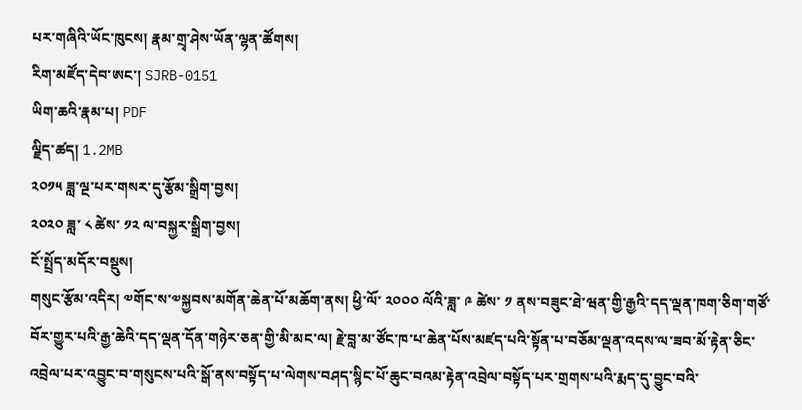པར་གཞིའི་ཡོང་ཁུངས། རྣམ་གྲྭ་ཤེས་ཡོན་ལྷན་ཚོགས།
རིག་མཛོད་དེབ་ཨང་། SJRB-0151
ཡིག་ཆའི་རྣམ་པ། PDF
ལྗིད་ཚད། 1.2MB
༢༠༡༥ ཟླ་ལྔ་པར་གསར་དུ་རྩོམ་སྒྲིག་བྱས།
༢༠༢༠ ཟླ་ ༨ ཚེས་ ༡༢ ལ་བསྐྱར་སྒྲིག་བྱས།
ངོ་སྤྲོད་མདོར་བསྡུས།
གསུང་རྩོམ་འདིར། ༧གོང་ས་༧སྐྱབས་མགོན་ཆེན་པོ་མཆོག་ནས། ཕྱི་ལོ་ ༢༠༠༠ ལོའི་ཟླ་ ༩ ཚེས་ ༡ ནས་བཟུང་ཐེ་ཝན་གྱི་རྒྱའི་དད་ལྡན་ཁག་ཅིག་གཙོ་བོར་གྱུར་པའི་རྒྱ་ཆེའི་དད་ལྡན་དོན་གཉེར་ཅན་གྱི་མི་མང་ལ། རྗེ་བླ་མ་ཙོང་ཁ་པ་ཆེན་པོས་མཛད་པའི་སྟོན་པ་བཅོམ་ལྡན་འདས་ལ་ཟབ་མོ་རྟེན་ཅིང་འབྲེལ་པར་འབྱུང་བ་གསུངས་པའི་སྒོ་ནས་བསྟོད་པ་ལེགས་བཤད་སྙིང་པོ་ཆུང་བའམ་རྟེན་འབྲེལ་བསྟོད་པར་གྲགས་པའི་རྨད་དུ་བྱུང་བའི་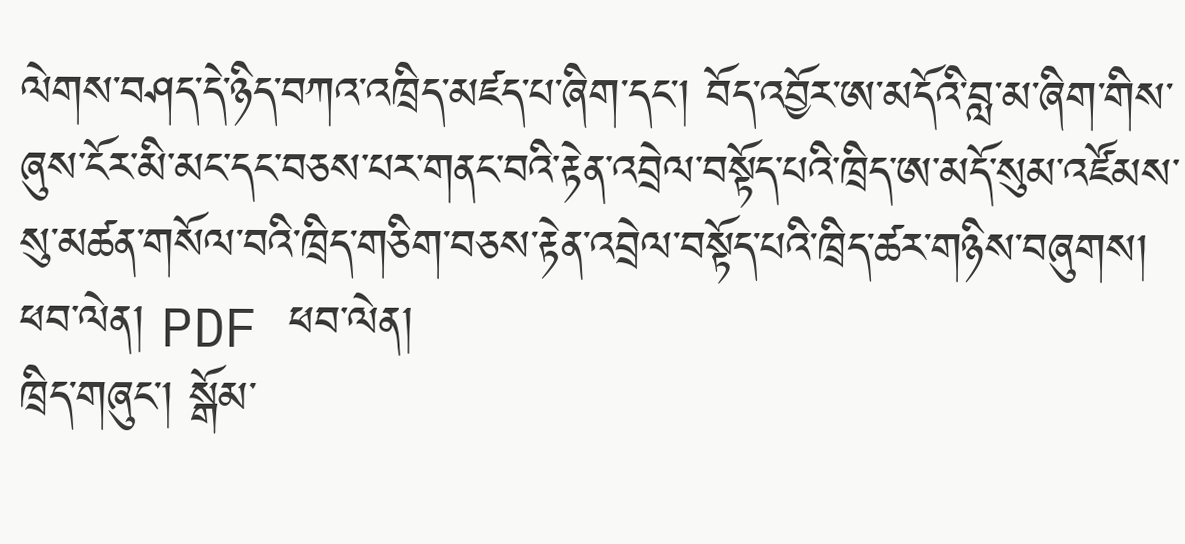ལེགས་བཤད་དེ་ཉིད་བཀའ་འཁྲིད་མཛད་པ་ཞིག་དང་། བོད་འབྱོར་ཨ་མདོའི་བླ་མ་ཞིག་གིས་ཞུས་ངོར་མི་མང་དང་བཅས་པར་གནང་བའི་རྟེན་འབྲེལ་བསྟོད་པའི་ཁྲིད་ཨ་མདོ་སུམ་འཛོམས་སུ་མཚན་གསོལ་བའི་ཁྲིད་གཅིག་བཅས་རྟེན་འབྲེལ་བསྟོད་པའི་ཁྲིད་ཚར་གཉིས་བཞུགས།
ཕབ་ལེན། PDF ཕབ་ལེན།
ཁྲིད་གཞུང་། སྒོམ་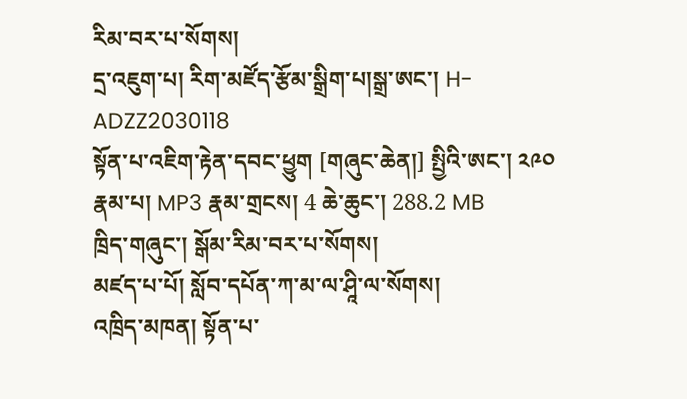རིམ་བར་པ་སོགས།
དྲ་འཇུག་པ། རིག་མཛོད་རྩོམ་སྒྲིག་པ།སྒྲ་ཨང་། H-ADZZ2030118
སྟོན་པ་འཇིག་རྟེན་དབང་ཕྱུག [གཞུང་ཆེན།] སྤྱིའི་ཨང་། ༢༩༠
རྣམ་པ། MP3 རྣམ་གྲངས། 4 ཆེ་ཆུང་། 288.2 MB
ཁྲིད་གཞུང་། སྒོམ་རིམ་བར་པ་སོགས།
མཛད་པ་པོ། སློབ་དཔོན་ཀ་མ་ལ་ཤཱི་ལ་སོགས།
འཁྲིད་མཁན། སྟོན་པ་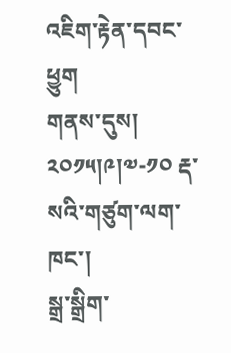འཇིག་རྟེན་དབང་ཕྱུག
གནས་དུས། ༢༠༡༥།༩།༧-༡༠ རྡ་སའི་གཙུག་ལག་ཁང་།
སྒྲ་སྒྲིག་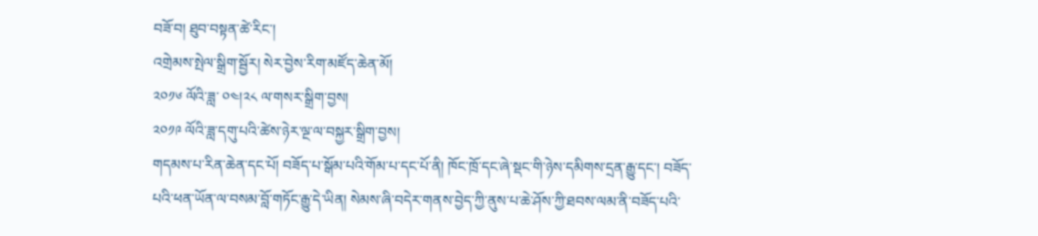བཟོ་བ། ཐུབ་བསྟན་ཚེ་རིང་།
འགྲེམས་སྤེལ་སྒྲིག་སྦྱོར། སེར་བྱེས་རིག་མཛོད་ཆེན་མོ།
༢༠༡༦ ལོའི་ཟླ་ ༠༤།༢༨ ལ་གསར་སྒྲིག་བྱས།
༢༠༡༩ ལོའི་ཟླ་དགུ་པའི་ཚེས་ཉེར་ལྔ་ལ་བསྐྱར་སྒྲིག་བྱས།
གདམས་པ་རིན་ཆེན་དང་པོ། བཟོད་པ་སྒོམ་པའི་གོམ་པ་དང་པོ་ནི། ཁོང་ཁྲོ་དང་ཞེ་སྡང་གི་ཉེས་དམིགས་དྲན་རྒྱུ་དང་། བཟོད་པའི་ཕན་ཡོན་ལ་བསམ་བློ་གཏོང་རྒྱུ་དེ་ཡིན། སེམས་ཞི་བདེར་གནས་བྱེད་ཀྱི་ནུས་པ་ཆེ་ཤོས་ཀྱི་ཐབས་ལམ་ནི་བཟོད་པའི་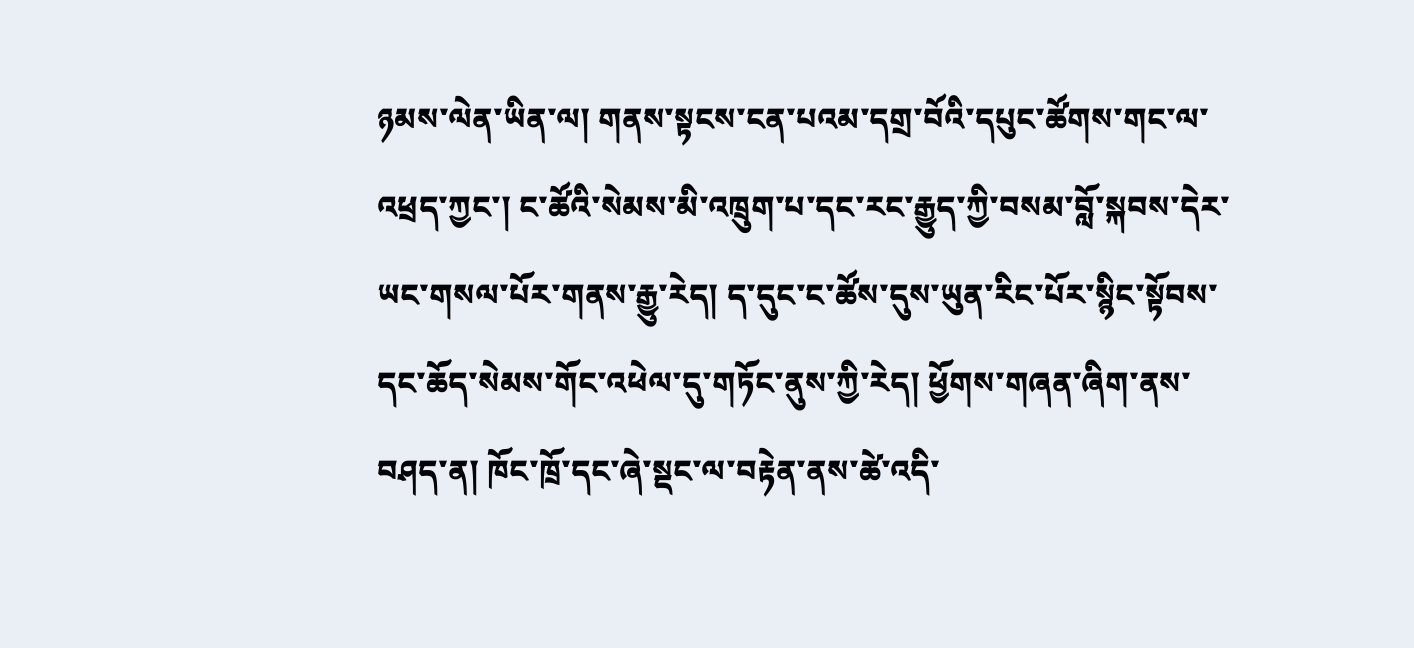ཉམས་ལེན་ཡིན་ལ། གནས་སྟངས་ངན་པའམ་དགྲ་བོའི་དཔུང་ཚོགས་གང་ལ་འཕྲད་ཀྱང་། ང་ཚོའི་སེམས་མི་འཁྲུག་པ་དང་རང་རྒྱུད་ཀྱི་བསམ་བློ་སྐབས་དེར་ཡང་གསལ་པོར་གནས་རྒྱུ་རེད། ད་དུང་ང་ཚོས་དུས་ཡུན་རིང་པོར་སྙིང་སྟོབས་དང་ཆོད་སེམས་གོང་འཕེལ་དུ་གཏོང་ནུས་ཀྱི་རེད། ཕྱོགས་གཞན་ཞིག་ནས་བཤད་ན། ཁོང་ཁྲོ་དང་ཞེ་སྡང་ལ་བརྟེན་ནས་ཚེ་འདི་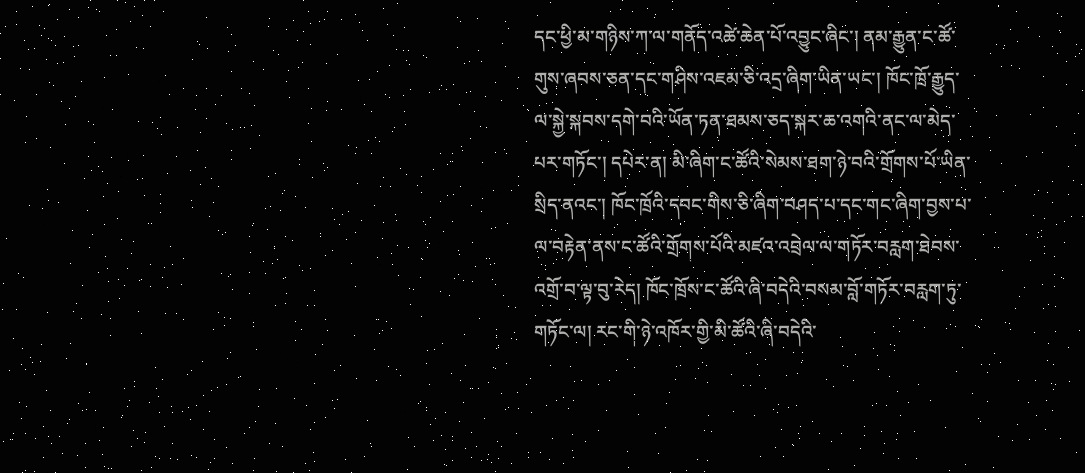དང་ཕྱི་མ་གཉིས་ཀ་ལ་གནོད་འཚེ་ཆེན་པོ་འབྱུང་ཞིང་། ནམ་རྒྱུན་ང་ཚོ་གུས་ཞབས་ཅན་དང་གཤིས་འཇམ་ཅི་འདྲ་ཞིག་ཡིན་ཡང་། ཁོང་ཁྲོ་རྒྱུད་ལ་སྐྱེ་སྐབས་དགེ་བའི་ཡོན་ཏན་ཐམས་ཅད་སྐར་ཆ་འགའི་ནང་ལ་མེད་པར་གཏོང་། དཔེར་ན། མི་ཞིག་ང་ཚོའི་སེམས་ཐག་ཉེ་བའི་གྲོགས་པོ་ཡིན་སྲིད་ནའང་། ཁོང་ཁྲོའི་དབང་གིས་ཅི་ཞིག་བཤད་པ་དང་གང་ཞིག་བྱས་པ་ལ་བརྟེན་ནས་ང་ཚོའི་གྲོགས་པོའི་མཛའ་འབྲེལ་ལ་གཏོར་བརླག་ཐེབས་འགྲོ་བ་ལྟ་བུ་རེད། ཁོང་ཁྲོས་ང་ཚོའི་ཞི་བདེའི་བསམ་བློ་གཏོར་བརླག་ཏུ་གཏོང་ལ། རང་གི་ཉེ་འཁོར་གྱི་མི་ཚོའི་ཞི་བདེའི་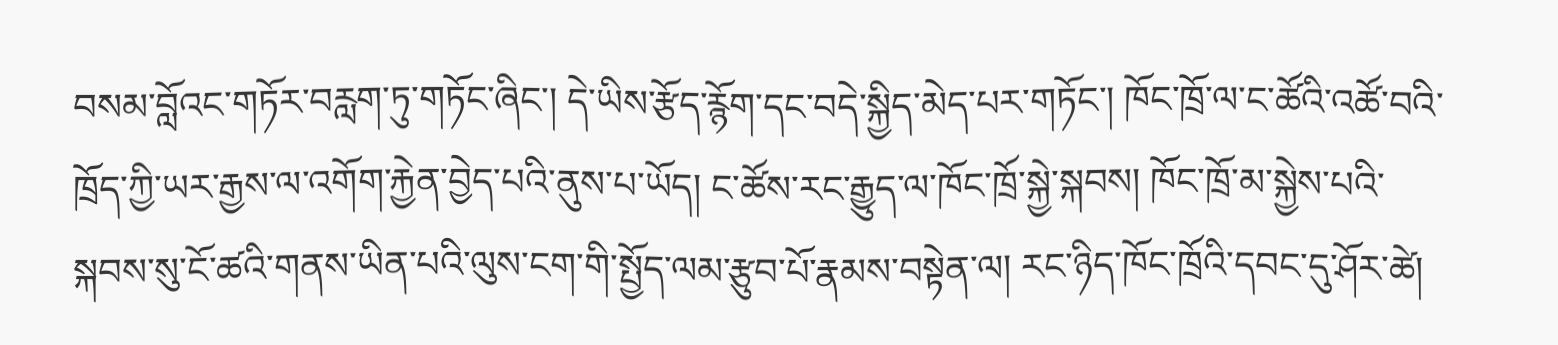བསམ་བློའང་གཏོར་བརླག་ཏུ་གཏོང་ཞིང་། དེ་ཡིས་རྩོད་རྙོག་དང་བདེ་སྐྱིད་མེད་པར་གཏོང་། ཁོང་ཁྲོ་ལ་ང་ཚོའི་འཚོ་བའི་ཁྲོད་ཀྱི་ཡར་རྒྱས་ལ་འགོག་རྐྱེན་བྱེད་པའི་ནུས་པ་ཡོད། ང་ཚོས་རང་རྒྱུད་ལ་ཁོང་ཁྲོ་སྐྱེ་སྐབས། ཁོང་ཁྲོ་མ་སྐྱེས་པའི་སྐབས་སུ་ངོ་ཚའི་གནས་ཡིན་པའི་ལུས་ངག་གི་སྤྱོད་ལམ་རྩུབ་པོ་རྣམས་བསྟེན་ལ། རང་ཉིད་ཁོང་ཁྲོའི་དབང་དུ་ཤོར་ཚེ།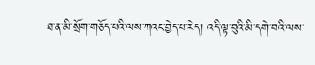ཐ་ན་མི་སྲོག་གཅོད་པའི་ལས་ཀའང་བྱེད་པ་རེད། འདི་ལྟ་བུའི་མི་དགེ་བའི་ལས་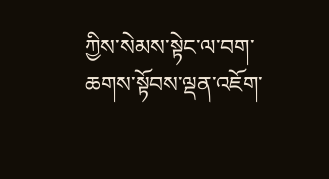ཀྱིས་སེམས་སྟེང་ལ་བག་ཆགས་སྟོབས་ལྡན་འཇོག་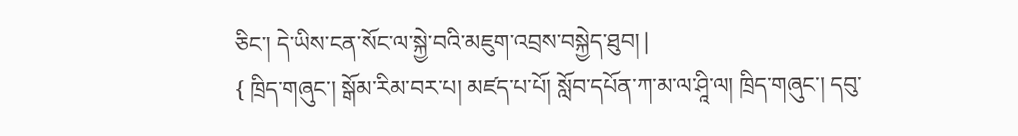ཅིང་། དེ་ཡིས་ངན་སོང་ལ་སྐྱེ་བའི་མཇུག་འབྲས་བསྐྱེད་ཐུབ། |
{ ཁྲིད་གཞུང་། སྒོམ་རིམ་བར་པ། མཛད་པ་པོ། སློབ་དཔོན་ཀ་མ་ལ་ཤཱི་ལ། ཁྲིད་གཞུང་། དབུ་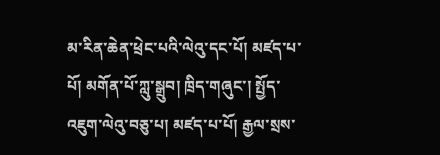མ་རིན་ཆེན་ཕྲེང་པའི་ལེའུ་དང་པོ། མཛད་པ་པོ། མགོན་པོ་ཀླུ་སྒྲུབ། ཁྲིད་གཞུང་། སྤྱོད་འཇུག་ལེའུ་བཅུ་པ། མཛད་པ་པོ། རྒྱལ་སྲས་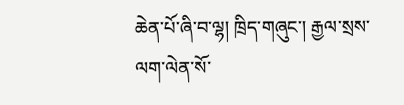ཆེན་པོ་ཞི་བ་ལྷ། ཁྲིད་གཞུང་། རྒྱལ་སྲས་ལག་ལེན་སོ་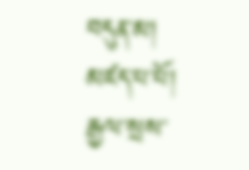བདུན་མ། མཛད་པ་པོ། རྒྱལ་སྲས་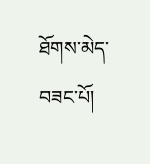ཐོགས་མེད་བཟང་པོ།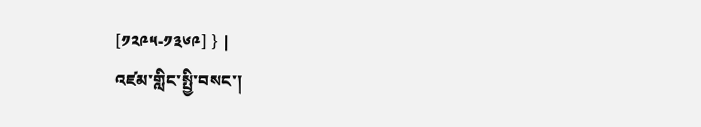[༡༢༩༥-༡༣༦༩] } |
འཛམ་གླིང་སྤྱི་བསང་།